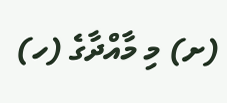(ށ) މި މާއްދާގެ (ހ)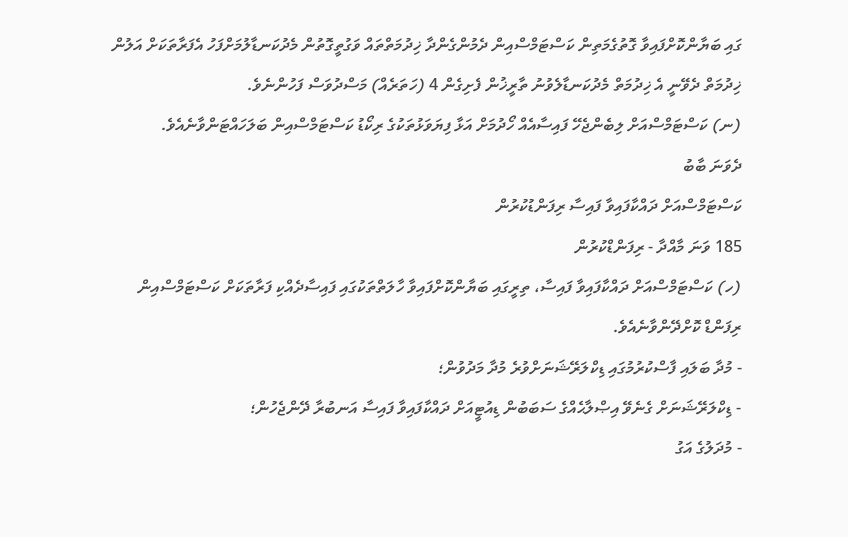ގައި ބަޔާންކޮށްފައިވާ ގޮތުގެމަތިން ކަސްޓަމްސްއިން ދެމުންގެންދާ ޚިދުމަތްތައް ވަގުތީގޮތުން މެދުކަނޑާލުމަށްފަހު އެފަރާތަކަށް އަލުން ޚިދުމަތް ދެވޭނީ އެ ޚިދުމަތް މެދުކަނޑާލެވުނު ތާރީޚުން ފެށިގެން 4 (ހަތަރެއް) މަސްދުވަސް ފަހުންނެވެ.
(ނ) ކަސްޓަމްސްއަށް ލިބެންޖެހޭ ފައިސާއެއް ހޯދުމަށް އަޅާ ފިޔަވަޅުތަކުގެ ރިކޯޑު ކަސްޓަމްސްއިން ބަލަހައްޓަންވާނެއެވެ.
ދެވަނަ ބާބު
ކަސްޓަމްސްއަށް ދައްކާފައިވާ ފައިސާ ރިފަންޑުކުރުން
185 ވަނަ މާއްދާ - ރިފަންޑްކުރުން
(ހ) ކަސްޓަމްސްއަށް ދައްކާފައިވާ ފައިސާ، ތިރީގައި ބަޔާންކޮށްފައިވާ ހާލަތްތަކުގައި ފައިސާދެއްކި ފަރާތަކަށް ކަސްޓަމްސްއިން ރިފަންޑް ކޮށްދޭންވާނެއެވެ.
- މުދާ ބަލައި ފާސްކުރުމުގައި ޑިކްލަރޭޝަނަށްވުރެ މުދާ މަދުވުން؛
- ޑިކްލަރޭޝަނަށް ގެނެވޭ އިޞްލާޙެއްގެ ސަބަބުން ޑިއުޓީއަށް ދައްކާފައިވާ ފައިސާ އަނބުރާ ދޭންޖެހުން؛
- މުދަލުގެ އަގު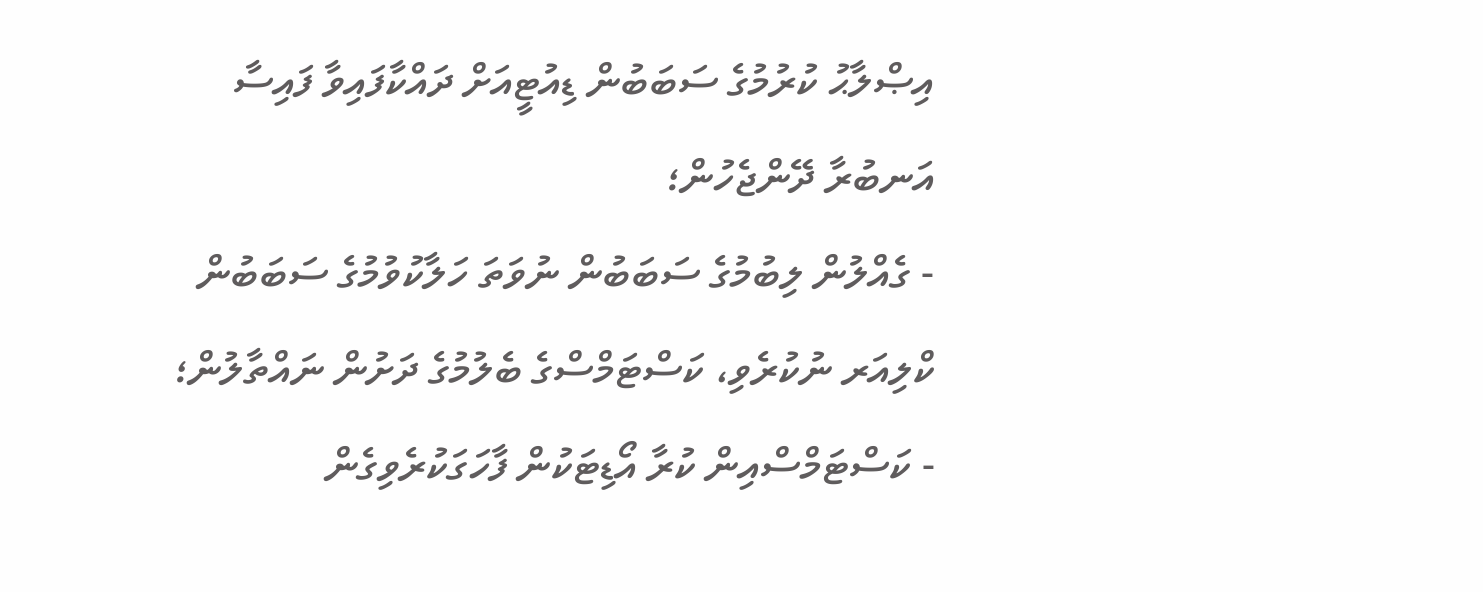އިޞްލާޙު ކުރުމުގެ ސަބަބުން ޑިއުޓީއަށް ދައްކާފައިވާ ފައިސާ އަނބުރާ ދޭންޖެހުން؛
- ގެއްލުން ލިބުމުގެ ސަބަބުން ނުވަތަ ހަލާކުވުމުގެ ސަބަބުން ކްލިއަރ ނުކުރެވި، ކަސްޓަމްސްގެ ބެލުމުގެ ދަށުން ނައްތާލުން؛
- ކަސްޓަމްސްއިން ކުރާ އޯޑިޓަކުން ފާހަގަކުރެވިގެން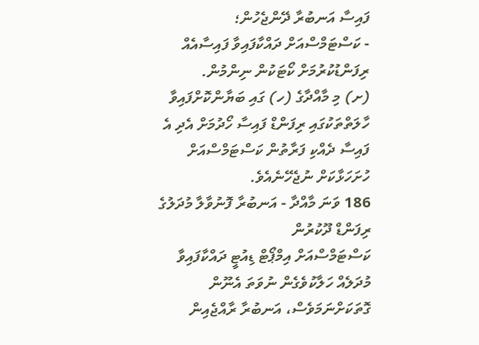ފައިސާ އަނބުރާ ދޭންޖެހުން؛
- ކަސްޓަމްސްއަށް ދައްކާފައިވާ ފައިސާއެއް ރިފަންޑުކުރުމަށް ކޯޓަކުން ނިންމުން.
(ށ) މި މާއްދާގެ (ހ) ގައި ބަޔާންކޮށްފައިވާ ހާލަތްތަކުގައި ރިފަންޑް ފައިސާ ހޯދުމަށް އެދި އެ ފައިސާ ދެއްކި ފަރާތުން ކަސްޓަމްސްއަށް ހުށަހަޅާކަށް ނުޖެހޭނެއެވެ.
186 ވަނަ މާއްދާ - އަނބުރާ ފޮނުވާލާ މުދަލުގެ ރިފަންޑް ދޫކުރުން
ކަސްޓަމްސްއަށް އިމްޕޯޓް ޑިއުޓީ ދައްކާފައިވާ މުދަލެއް ހަލާކުވެގެން ނުވަތަ އެނޫން ގޮތަކަށްނަމަވެސް، އަނބުރާ ރާއްޖެއިން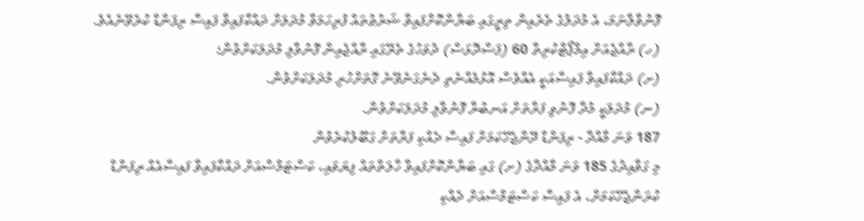ފޮނުވާލާނަމަ، އެ މުދަލުގެ ތެރެއިން ތިރީގައި ބަޔާންކޮށްފައިވާ ޝަރުޠުތައް ފުރިހަމަވާ މުދަލަށް ދައްކާފައިވާ ފައިސާ ރިފަންޑް ކުރެވޭނެއެވެ.
(ހ) ރާއްޖެއަށް އިމްޕޯޓްކުރިތާ 60 (ފަސްދޮޅަސް) ދުވަހުގެ ތެރޭގައި ރާއްޖެއިން ފޮނުވާލި މުދަލަކަށްވުން؛
(ށ) ދައްކާފައިވާ ފައިސާއަކީ އެއްވެސް އޮޅުމެއްނެތި ދެނެގަނެވޭނެ ގޮތަށްހުރި މުދަލަކަށްވުން.
(ނ) މުދަލަކީ މުދާ ފޮނުވި ފަރާތަށް އަނބުރާ ފޮނުވާލި މުދަލަކަށްވުން.
187 ވަނަ މާއްދާ - ރިފަންޑް ދޭންޖެހޭކަމަށް ފައިސާ ދެއްކި ފަރާތަށް ގަބޫލުކުރެވުން
މި ގަވާއިދުގެ 185 ވަނަ މާއްދާގެ (ށ) ގައި ބަޔާންކޮށްފައިވާ ހާލަތްތައް ފިޔަވައި، ކަސްޓަމްސްއަށް ދައްކާފައިވާ ފައިސާއެއް ރިފަންޑް ކުރަންޖެހޭކަމަށް، އެ ފައިސާ ކަސްޓަމްސްއަށް ދެއްކި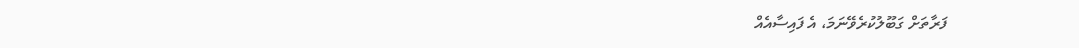ފަރާތަށް ގަބޫލުކުރެވޭނަމަ، އެ ފައިސާއެއް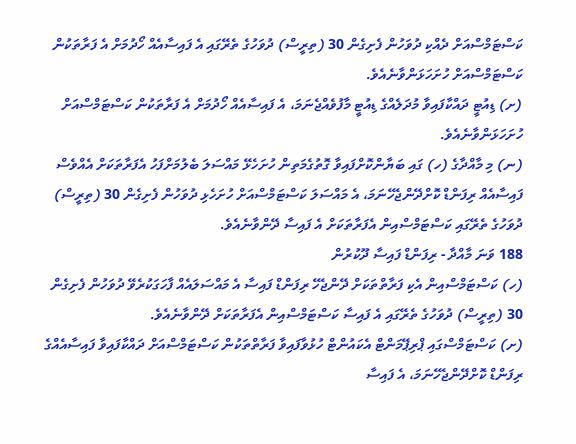ކަސްޓަމްސްއަށް ދެއްކި ދުވަހުން ފެށިގެން 30 (ތިރީސް) ދުވަހުގެ ތެރޭގައި އެ ފައިސާއެއް ހޯދުމަށް އެ ފަރާތަކުން ކަސްޓަމްސްއަށް ހުށަހަޅަންވާނެއެވެ.
(ށ) ޑިއުޓީ ދައްކާފައިވާ މުދަލެއްގެ ޑިއުޓީ މާފުވެއްޖެނަމަ، އެ ފައިސާއެއް ހޯދުމަށް އެ ފަރާތަކުން ކަސްޓަމްސްއަށް ހުށަހަޅަންވާނެއެވެ.
(ނ) މި މާއްދާގެ (ހ) ގައި ބަޔާންކޮށްފައިވާ ގޮތުގެމަތިން ހުށަހެޅޭ މައްސަލަ ބެލުމަށްފަހު އެފަރާތަކަށް އެއްވެސް ފައިސާއެއް ރިފަންޑް ކޮށްދޭންޖެހޭނަމަ، އެ މައްސަލަ ކަސްޓަމްސްއަށް ހުށަހެޅި ދުވަހުން ފެށިގެން 30 (ތިރީސް) ދުވަހުގެ ތެރޭގައި ކަސްޓަމްސްއިން އެފަރާތަކަށް އެ ފައިސާ ދޭންވާނެއެވެ.
188 ވަނަ މާއްދާ - ރިފަންޑް ފައިސާ ދޫކުރުން
(ހ) ކަސްޓަމްސްއިން އެކި ފަރާތްތަކަށް ދޭންޖެހޭ ރިފަންޑް ފައިސާ އެ މައްސަލައެއް ފާހަގަކުރެވޭ ދުވަހުން ފެށިގެން 30 (ތިރީސް) ދުވަހުގެ ތެރޭގައި އެ ފައިސާ ކަސްޓަމްސްއިން އެފަރާތަކަށް ދޭންވާނެއެވެ.
(ށ) ކަސްޓަމްސްގައި ޕްރިޕޭމަންޓް އެކައުންޓް ހުޅުވާފައިވާ ފަރާތްތަކުން ކަސްޓަމްސްއަށް ދައްކާފައިވާ ފައިސާއެއްގެ ރިފަންޑް ކޮށްދޭންޖެހޭނަމަ، އެ ފައިސާ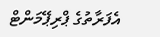އެފަރާތުގެ ޕްރިޕޭމަންޓް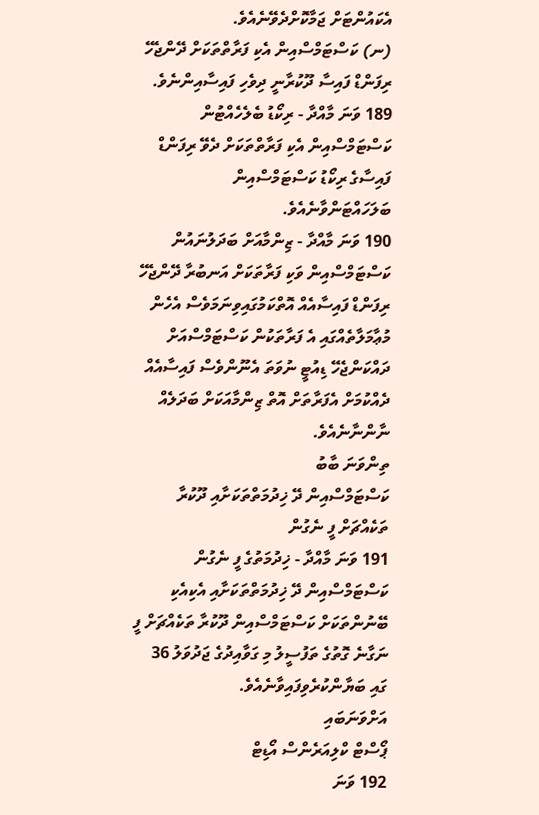އެކައުންޓަށް ޖަމާކޮށްދެވޭނެއެވެ.
(ނ) ކަސްޓަމްސްއިން އެކި ފަރާތްތަކަށް ދޭންޖެހޭ ރިފަންޑް ފައިސާ ދޫކުރާނީ ދިވެހި ފައިސާއިންނެވެ.
189 ވަނަ މާއްދާ - ރިކޯޑު ބެލެހެއްޓުން
ކަސްޓަމްސްއިން އެކި ފަރާތްތަކަށް ދެވޭ ރިފަންޑް ފައިސާގެ ރިކޯޑު ކަސްޓަމްސްއިން ބަލަހައްޓަންވާނެއެވެ.
190 ވަނަ މާއްދާ - ޒިންމާއަށް ބަދަލުނައުން
ކަސްޓަމްސްއިން ވަކި ފަރާތަކަށް އަނބުރާ ދޭންޖެހޭ ރިފަންޑް ފައިސާއެއް އޮތްކަމުގައިވިނަމަވެސް އެހެން މުޢާމަލާތެއްގައި އެ ފަރާތަކުން ކަސްޓަމްސްއަށް ދައްކަންޖެހޭ ޑިއުޓީ ނުވަތަ އެނޫންވެސް ފައިސާއެއް ދެއްކުމަށް އެފަރާތަށް އޮތް ޒިންމާއަކަށް ބަދަލެއް ނާންނާނެއެވެ.
ތިންވަނަ ބާބު
ކަސްޓަމްސްއިން ދޭ ޚިދުމަތްތަކަށާއި ދޫކުރާ ތަކެއްޗަށް ފީ ނެގުން
191 ވަނަ މާއްދާ - ޚިދުމަތުގެ ފީ ނެގުން
ކަސްޓަމްސްއިން ދޭ ޚިދުމަތްތަކަށާއި އެކިއެކި ބޭނުންތަކަށް ކަސްޓަމްސްއިން ދޫކުރާ ތަކެއްޗަށް ފީ ނަގާނެ ގޮތުގެ ތަފުސީލު މި ގަވާއިދުގެ ޖަދުވަލު 36 ގައި ބަޔާންކުރެވިފައިވާނެއެވެ.
އަށްވަނަބައި
ޕޯސްޓް ކްލިއަރެންސް އޯޑިޓް
192 ވަނަ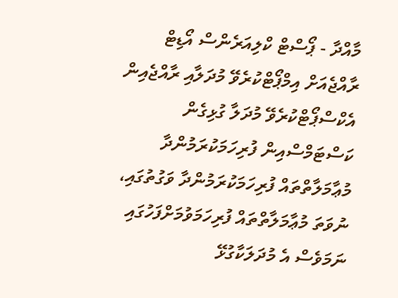މާއްދާ - ޕޯސްޓް ކްލިއަރެންސް އޯޑިޓް
ރާއްޖެއަށް އިމްޕޯޓްކުރެވޭ މުދަލާއި ރާއްޖެއިން އެކްސްޕޯޓްކުރެވޭ މުދަލާ ގުޅިގެން ކަސްޓަމްސްއިން ފުރިހަމަކުރަމުންދާ މުޢާމަލާތްތައް ފުރިހަމަކުރަމުންދާ ވަގުތުގައި، ނުވަތަ މުޢާމަލާތްތައް ފުރިހަމަވުމަށްފަހުގައި ނަމަވެސް އެ މުދަލަކާގުޅޭ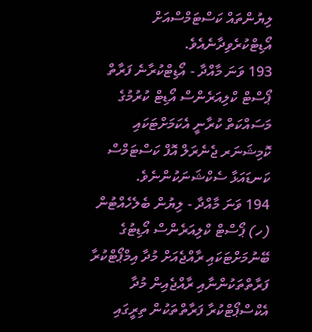ލިޔުންތައް ކަސްޓަމްސްއަށް އޯޑިޓްކުރެވިދާނެއެވެ.
193 ވަނަ މާއްދާ - އޯޑިޓްކުރާނެ ފަރާތް
ޕޯސްޓް ކްލިއަރެންސް އޯޑިޓް ކުރުމުގެ މަސައްކަތް ކުރާނީ އެކަމަށްޓަކައި ކޮމިޝަނަރ ޖެނެރަލް އޮފް ކަސްޓަމްސް ކަނޑައަޅާ ސެކްޝަނަކުންނެވެ.
194 ވަނަ މާއްދާ - ލިޔުން ބެލެހެއްޓުން
(ހ) ޕޯސްޓް ކްލިއަރެންސް އޯޑިޓުގެ ބޭނުމަށްޓަކައި ރާއްޖެއަށް މުދާ އިމްޕޯޓްކުރާ ފަރާތްތަކުންނާއި ރާއްޖެއިން މުދާ އެކްސްޕޯޓްކުރާ ފަރާތްތަކުން ތިރީގައި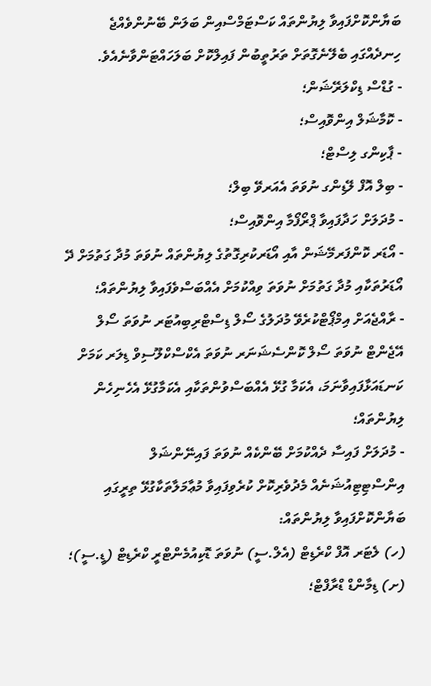ބަޔާންކޮށްފައިވާ ލިޔުންތައް ކަސްޓަމްސްއިން ބަލަން ބޭނުންވެއްޖެ ހިނދެއްގައި ބެލޭނެގޮތަށް ތަރުތީބުން ފައިލްކޮށް ބަލަހައްޓަންވާނެއެވެ.
- ގުޑްސް ޑިކްލަރޭޝަން؛
- ކޮމާޝަލް އިންވޮއިސް؛
- ޕާކިންގ ލިސްޓް؛
- ބިލް އޮފް ލޭޑިންގ ނުވަތަ އެއަރވޭ ބިލް؛
- މުދަލަށް ހަދާފައިވާ ޕްރޯފޯމާ އިންވޮއިސް؛
- އޯޑަރ ކޮންފަރމޭޝަން އާއި އޯޑަރކުރިގޮތުގެ ލިޔުންތައް ނުވަތަ މުދާ ގަތުމަށް ދޭ އޯޑަރުތަކާއި މުދާ ގަތުމަށް ނުވަތަ ވިއްކުމަށް އެއްބަސްވެފައިވާ ލިޔުންތައް؛
- ރާއްޖެއަށް އިމްޕޯޓްކުރެވޭ މުދަލުގެ ސޯލް ޑިސްޓްރިބިއުޓަރ ނުވަތަ ސޯލް އޭޖެންޓް ނުވަތަ ސޯލް ކޮންސެޝަނަރ ނުވަތަ އެކްސްކްލޫސިވް ޑިލަރ ކަމަށް ކަނޑައަޅާފައިވާނަމަ، އެކަމާ ގުޅޭ އެއްބަސްވުންތަކާއި އެކަމާގުޅޭ އެހެނިހެން ލިޔުންތައް؛
- މުދަލަށް ފައިސާ ދެއްކުމަށް ބޭންކެއް ނުވަތަ ފައިނޭންޝަލް އިންސްޓިޓިއުޝަނެއް މެދުވެރިކޮށް ކުރެވިފައިވާ މުޢާމަލާތަކާގުޅޭ ތިރީގައި ބަޔާންކޮށްފައިވާ ލިޔުންތައް:
(ހ) ލެޓަރ އޮފް ކްރެޑިޓް (އެލް.ސީ) ނުވަތަ ޑޮކިއުމެންޓްރީ ކްރެޑިޓް (ޑީ.ސީ)؛
(ށ) ޑިމާންޑް ޑްރާފްޓް؛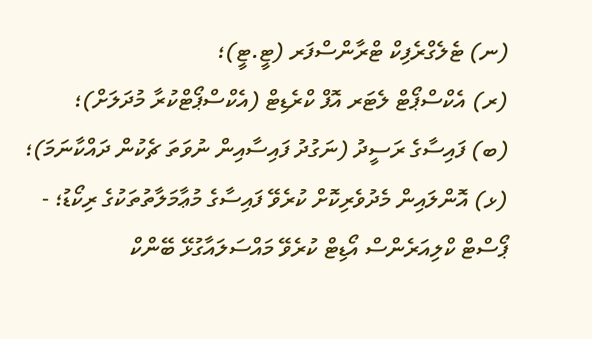(ނ) ޓެލެގްރެފިކް ޓްރާންސްފަރ (ޓީ.ޓީ)؛
(ރ) އެކްސްޕޯޓް ލެޓަރ އޮފް ކްރެޑިޓް (އެކްސްޕޯޓްކުރާ މުދަލަށް)؛
(ބ) ފައިސާގެ ރަސީދު (ނަގުދު ފައިސާއިން ނުވަތަ ޗެކުން ދައްކާނަމަ)؛
(ޅ) އޮންލައިން މެދުވެރިކޮށް ކުރެވޭ ފައިސާގެ މުޢާމަލާތުތަކުގެ ރިކޯޑު؛ - ޕޯސްޓް ކްލިއަރެންސް އޯޑިޓް ކުރެވޭ މައްސަލައާގުޅޭ ބޭންކް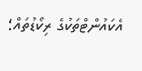އެކައުންޓްތަކުގެ ރިކޯޑުތައް؛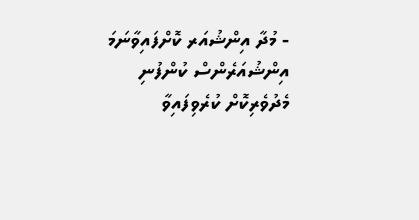- މުދާ އިންޝުއަރ ކޮށްފައިވާނަމަ އިންޝުއަރެންސް ކުންފުނި މެދުވެރިކޮށް ކުރެވިފައިވާ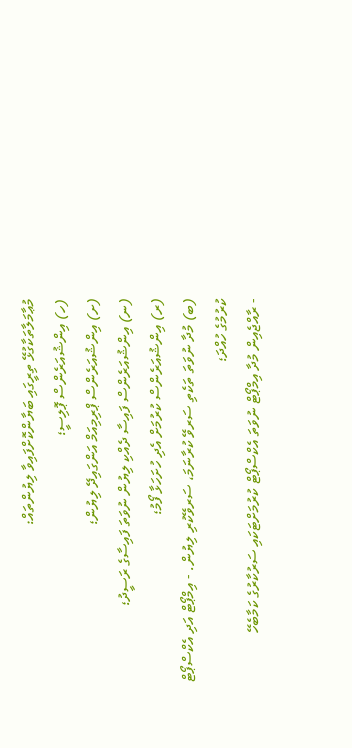މުޢާމަލާތަކާގުޅޭ ތިރީގައި ބަޔާންކޮށްފައިވާ ލިޔުންތައް:
(ހ) އިންޝުއަރެންސް ޕޮލިސީ؛
(ށ) އިންޝުއަރެންސް ޕްރިމިއަމް އަންގައިދޭ ލިޔުން؛
(ނ) އިންޝުއަރެންސް ފައިސާ ދެއްކި ލިޔުން ނުވަތަ ފައިސާގެ ރަސީދު؛
(ރ) އިންޝުއަރެންސް ކުރުމަށް އެދި ހުށަހަޅާ ފޯމު؛
(ބ) މުދާ ނުވަތަ ތަކެތި ސަރވޭ ކުރާނަމަ، ސަރވޭކުރި ލިޔުން. - އިމްޕޯޓް އަދި އެކްސްޕޯޓް ކުރުމުގެ ހުއްދަ؛
- ރާއްޖެއިން މުދާ އިމްޕޯޓް ނުވަތަ އެކްސްޕޯޓް ކުރުމަށްޓަކައި ސަރުކާރުގެ ކަމާބެހޭ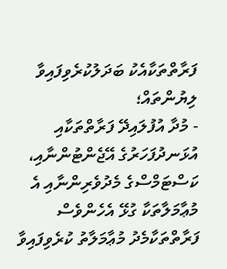ފަރާތްތަކާއެކު ބަދަލުކުރެވިފައިވާ ލިޔުންތައް؛
- މުދާ އުފުލައިދޭ ފަރާތްތަކާއި އުޅަނދުފަހަރުގެ އޭޖެންޓުންނާއި، ކަސްޓަމްސްގެ މެދުވެރިންނާއި އެ މުޢާމަލާތަކާ ގުޅޭ އެހެންވެސް ފަރާތްތަކާމެދު މުޢާމަލާތު ކުރެވިފައިވާ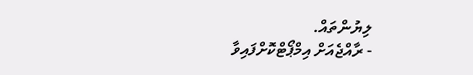ލިޔުންތައް.
- ރާއްޖެއަށް އިމްޕޯޓްކޮށްފައިވާ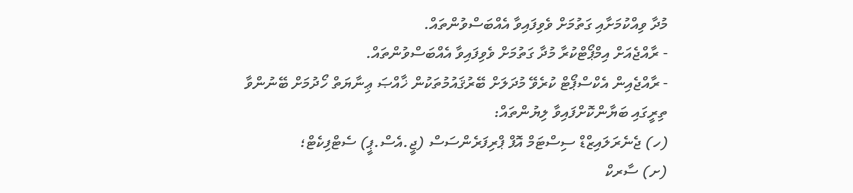މުދާ ވިއްކުމަށާއި ގަތުމަށް ވެވިފައިވާ އެއްބަސްވުންތައް.
- ރާއްޖެއަށް އިމްޕޯޓްކުރާ މުދާ ގަތުމަށް ވެވިފައިވާ އެއްބަސްވުންތައް.
- ރާއްޖެއިން އެކްސްޕޯޓް ކުރެވޭ މުދަލަށް ބޭރުޤައުމުތަކުން ޚާއްޞަ ޢިނާޔަތް ހޯދުމަށް ބޭނުންވާ ތިރީގައި ބަޔާންކޮށްފައިވާ ލިޔުންތައް:
(ހ) ޖެނެރަލައިޒްޑް ސިސްޓަމް އޮފް ޕްރިފަރެންސަސް (ޖީ.އެސް.ޕީ) ސެޓްފިކެޓް؛
(ށ) ސާރކް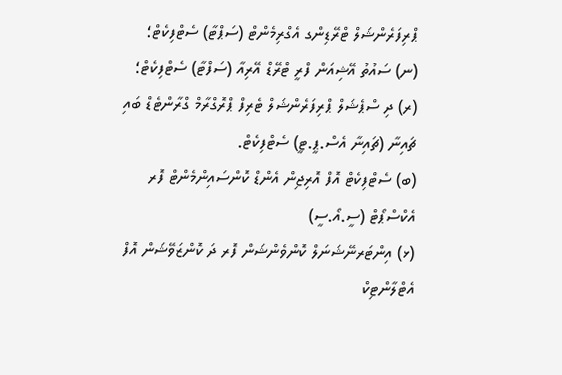ޕްރިފަރެންޝަލް ޓްރޭޑިންގ އެގްރިމެންޓް (ސަޕްޓާ) ސެޓްފިކެޓް؛
(ނ) ސައުތު އޭޝިއަން ފްރީ ޓްރޭޑް އޭރިއާ (ސަފްޓާ) ސެޓްފިކެޓް؛
(ރ) ދި ސްޕެޝަލް ޕްރިފަރެންޝަލް ޓެރިފް ޕްރޮގްރާމް ގްރާންޓެޑް ބައި ޗައިނާ (ޗައިނާ އެސް.ޕީ.ޓީ) ސެޓްފިކެޓް.
(ބ) ސެޓްފިކެޓް އޮފް އޮރިޖިން އެންޑް ކޮންސައިންމެންޓް ފޮރ އެކްސްޕޯޓް (ސީ.އޯ.ސީ)
(ޅ) އިންޓަރނޭޝަނަލް ކޮންވެންޝަން ފޮރ ދަ ކޮންޒަވޭޝަން އޮފް އެޓްލާންޓިކް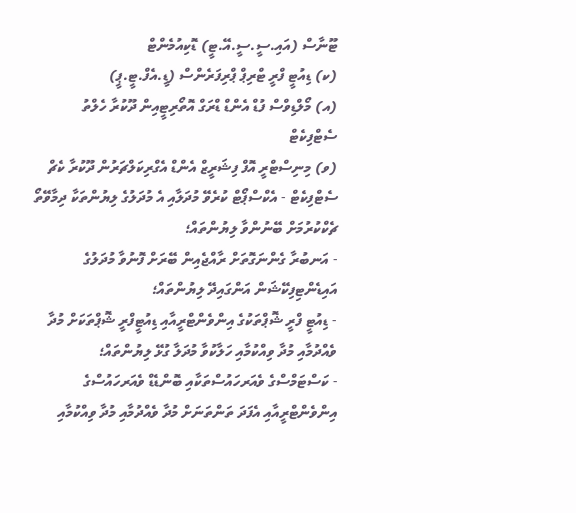ޓޫނާސް (އައި.ސީ.ސީ.އޭ.ޓީ) ޑޮކިއުމެންޓް
(ކ) ޑިއުޓީ ފްރީ ޓްރިޕް ޕްރިފަރެންސް (ޑީ.އެފް.ޓީ.ޕީ)
(އ) މޯލްޑިވްސް ފުޑް އެންޑް ޑްރަގް އޮތޯރިޓީއިން ދޫކުރާ ހެލްތު ސެޓްފިކެޓް
(ވ) މިނިސްޓްރީ އޮފް ފިޝަރީޒް އެންޑް އެގްރިކަލްޗަރުން ދޫކުރާ ކެޗް ސެޓްފިކެޓް - އެކްސްޕޯޓް ކުރެވޭ މުދަލާއި އެ މުދަލުގެ ލިޔުންތަކާ ދިމާވޭތޯ ޗެކްކުރުމަށް ބޭނުންވާ ލިޔުންތައް؛
- އަނބުރާ ގެންނަގޮތަށް ރާއްޖެއިން ބޭރަށް ފޮނުވާ މުދަލުގެ އައިޑެންޓިފިކޭޝަން އަންގައިދޭ ލިޔުންތައް؛
- ޑިއުޓީ ފްރީ ޝޮޕްތަކުގެ އިންވެންޓްރީއާއި ޑިއުޓީފްރީ ޝޮޕްތަކަށް މުދާ ވެއްދުމާއި މުދާ ވިއްކުމާއި ހަލާކުވާ މުދަލާ ގުޅޭ ލިޔުންތައް؛
- ކަސްޓަމްސްގެ ވެއަރހައުސްތަކާއި ބޮންޑެޑް ވެއަރހައުސްގެ އިންވެންޓްރީއާއި އެފަދަ ތަންތަނަށް މުދާ ވެއްދުމާއި މުދާ ވިއްކުމާއި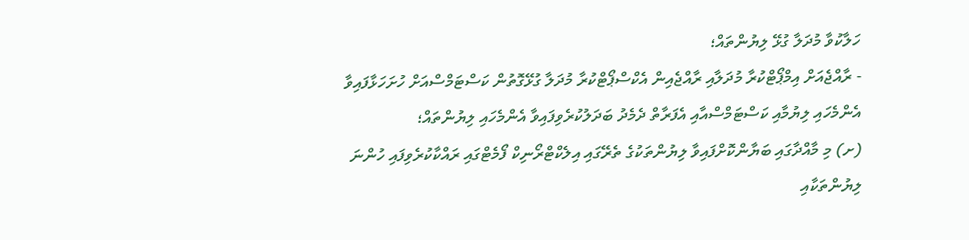ހަލާކުވާ މުދަލާ ގުޅޭ ލިޔުންތައް؛
- ރާއްޖެއަށް އިމްޕޯޓްކުރާ މުދަލާއި ރާއްޖެއިން އެކްސްޕޯޓްކުރާ މުދަލާ ގުޅޭގޮތުން ކަސްޓަމްސްއަށް ހުށަހަޅާފައިވާ އެންމެހައި ލިޔުމާއި ކަސްޓަމްސްއާއި އެފަރާތް ދެމެދު ބަދަލުކުރެވިފައިވާ އެންމެހައި ލިޔުންތައް؛
(ށ) މި މާއްދާގައި ބަޔާންކޮށްފައިވާ ލިޔުންތަކުގެ ތެރޭގައި އިލެކްޓްރޯނިކް ފޯމެޓްގައި ރައްކާކުރެވިފައި ހުންނަ ލިޔުންތަކާއި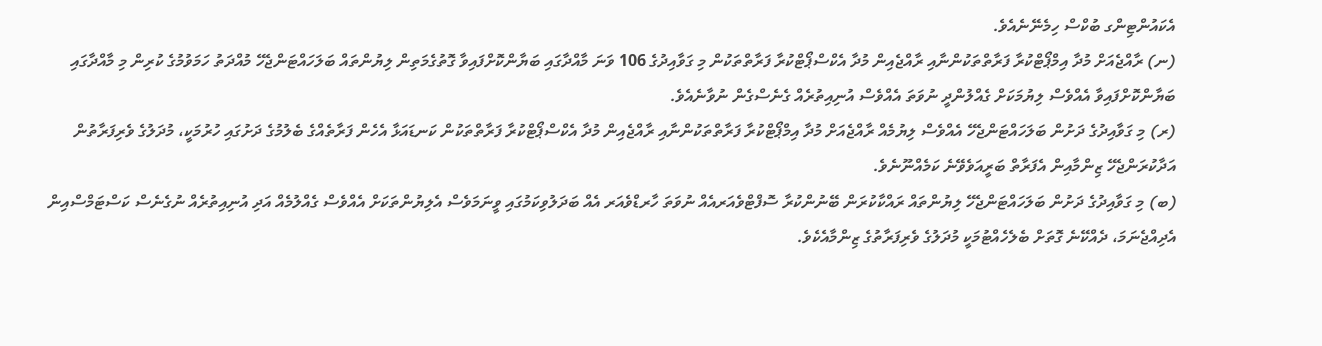އެކައުންޓިންގ ބުކްސް ހިމެނޭނެއެވެ.
(ނ) ރާއްޖެއަށް މުދާ އިމްޕޯޓްކުރާ ފަރާތްތަކުންނާއި ރާއްޖެއިން މުދާ އެކްސްޕޯޓްކުރާ ފަރާތްތަކުން މި ގަވާއިދުގެ 106 ވަނަ މާއްދާގައި ބަޔާންކޮށްފައިވާ ގޮތުގެމަތިން ލިޔުންތައް ބަލަހައްޓަންޖެހޭ މުއްދަތު ހަމަވުމުގެ ކުރިން މި މާއްދާގައި ބަޔާންކޮށްފައިވާ އެއްވެސް ލިޔުމަކަށް ގެއްލުންދީ ނުވަތަ އެއްވެސް އުނިއިތުރެއް ގެނެސްގެން ނުވާނެއެވެ.
(ރ) މި ގަވާއިދުގެ ދަށުން ބަލަހައްޓަންޖެހޭ އެއްވެސް ލިޔުމެއް ރާއްޖެއަށް މުދާ އިމްޕޯޓްކުރާ ފަރާތްތަކުންނާއި ރާއްޖެއިން މުދާ އެކްސްޕޯޓްކުރާ ފަރާތްތަކުން ކަނޑައަޅާ އެހެން ފަރާތެއްގެ ބެލުމުގެ ދަށުގައި ހުރުމަކީ، މުދަލުގެ ވެރިފަރާތުން އަދާކުރަންޖެހޭ ޒިންމާއިން އެފަރާތް ބަރީއަވެވޭނެ ކަމެއްނޫނެވެ.
(ބ) މި ގަވާއިދުގެ ދަށުން ބަލަހައްޓަންޖެހޭ ލިޔުންތައް ރައްކާކުރަން ބޭނުންކުރާ ސޮފްޓްވެއަރއެއް ނުވަތަ ހާރޑްވެއަރ އެއް ބަދަލުވިކަމުގައި ވީނަމަވެސް އެލިޔުންތަކަށް އެއްވެސް ގެއްލުމެއް އަދި އުނިއިތުރެއް ނުގެނެސް ކަސްޓަމްސްއިން އެދިއްޖެނަމަ، ދެއްކޭނެ ގޮތަށް ބެލެހެއްޓުމަކީ މުދަލުގެ ވެރިފަރާތުގެ ޒިންމާއެކެވެ.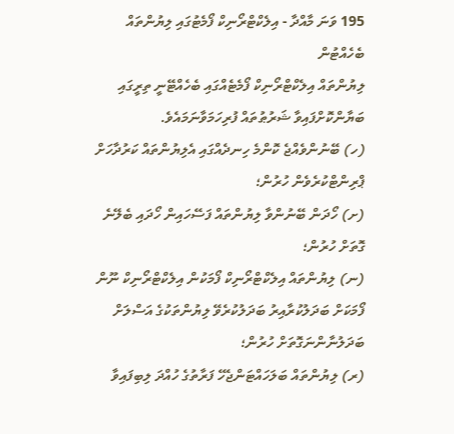195 ވަނަ މާއްދާ - އިލެކްޓްރޯނިކް ފޯމެޓުގައި ލިޔުންތައް ބެހެއްޓުން
ލިޔުންތައް އިލެކްޓްރޯނިކް ފޯމެޓެއްގައި ބެހެއްޓޭނީ ތިރީގައި ބަޔާންކޮށްފައިވާ ޝަރުޠުތައް ފުރިހަމަވާނަމައެވެ.
(ހ) ބޭނުންވެއްޖެ ކޮންމެ ހިނދެއްގައި އެލިޔުންތައް ކަރުދާހަށް ޕްރިންޓްކުރެވެން ހުރުން؛
(ށ) ހޯދަން ބޭނުންވާ ލިޔުންތައް ފަސޭހައިން ހޯދައި ބެލޭނެ ގޮތަށް ހުރުން؛
(ނ) ލިޔުންތައް އިލެކްޓްރޯނިކް ފޯމަކުން އިލެކްޓްރޯނިކް ނޫން ފޯމަކަށް ބަދަލުކުރާއިރު ބަދަލުކުރެވޭ ލިޔުންތަކުގެ އަސްލަށް ބަދަލުނާންނަގޮތަށް ހުރުން؛
(ރ) ލިޔުންތައް ބަލަހައްޓަންޖެހޭ ފަރާތުގެ ހުއްދަ ލިބިފައިވާ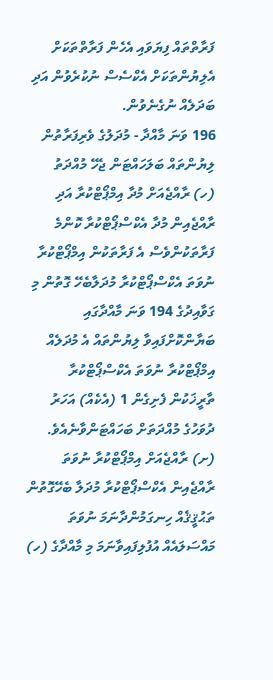ފަރާތްތައް ފިޔަވައި އެހެން ފަރާތްތަކަށް އެލިޔުންތަކަށް އެކްސެސް ނުކުރެވުން އަދި ބަދަލެއް ނުގެނެވުން.
196 ވަނަ މާއްދާ - މުދަލުގެ ވެރިފަރާތުން ލިޔުންތައް ބަލަހައްޓަން ޖެހޭ މުއްދަތު
(ހ) ރާއްޖެއަށް މުދާ އިމްޕޯޓްކުރާ އަދި ރާއްޖެއިން މުދާ އެކްސްޕޯޓްކުރާ ކޮންމެ ފަރާތަކުންވެސް އެ ފަރާތަކުން އިމްޕޯޓްކުރާ ނުވަތަ އެކްސްޕޯޓްކުރާ މުދަލާބެހޭ ގޮތުން މި ގަވާއިދުގެ 194 ވަނަ މާއްދާގައި ބަޔާންކޮށްފައިވާ ލިޔުންތައް އެ މުދަލެއް އިމްޕޯޓްކުރާ ނުވަތަ އެކްސްޕޯޓްކުރާ ތާރީޚަކުން ފެށިގެން 1 (އެކެއް) އަހަރު ދުވަހުގެ މުއްދަތަށް ބަހައްޓަންވާނެއެވެ.
(ށ) ރާއްޖެއަށް އިމްޕޯޓްކުރާ ނުވަތަ ރާއްޖެއިން އެކްސްޕޯޓްކުރާ މުދަލާ ބެހޭގޮތުން ތަޙުޤީޤެއް ހިނގަމުންދާނަމަ ނުވަތަ މައްސަލައެއް އުފުލިފައިވާނަމަ މި މާއްދާގެ (ހ)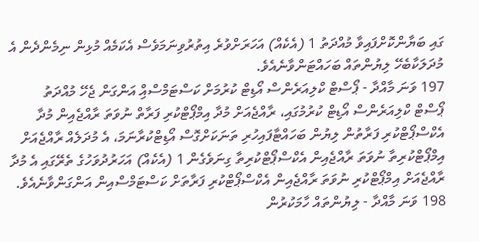ގައި ބަޔާންކޮށްފައިވާ މުއްދަތު 1 (އެކެއް) އަހަރަށްވުރެ އިތުރުވިނަމަވެސް އެކަމެއް މުޅިން ނިމެންދެން އެ މުދަލަކާބެހޭ ލިޔުންތައް ބަހައްޓަންވާނެއެވެ.
197 ވަނަ މާއްދާ - ޕޯސްޓް ކްލިއަރެންސް އޯޑިޓް ކުރުމަށް ކަސްޓަމްސްއިް އަންގަން ޖެހޭ މުއްދަތު
ޕޯސްޓް ކްލިއަރެންސް އޯޑިޓް ކުރުމުގައި، ރާއްޖެއަށް މުދާ އިމްޕޯޓްކުރި ފަރާތް ނުވަތަ ރާއްޖެއިން މުދާ އެކްސްޕޯޓްކުރި ފަރާތުން ލިޔުން ބަހައްޓާފައިހުރި ތަނަކަށްގޮސް އޯޑިޓްކުރާނަމަ، އެ މުދަލެއް ރާއްޖެއަށް އިމްޕޯޓްކުރިތާ ނުވަތަ ރާއްޖެއިން އެކްސްޕޯޓްކުރިތާ ގިނަވެގެން 1 (އެކެއް) އަހަރުދުވަހުގެ ތެރޭގައި އެ މުދާ ރާއްޖެއަށް އިމްޕޯޓްކުރި ނުވަތަ ރާއްޖެއިން އެކްސްޕޯޓްކުރި ފަރާތަށް ކަސްޓަމްސްއިން އަންގަންވާނެއެވެ.
198 ވަނަ މާއްދާ - ލިޔުންތައް ހާމަކުރުން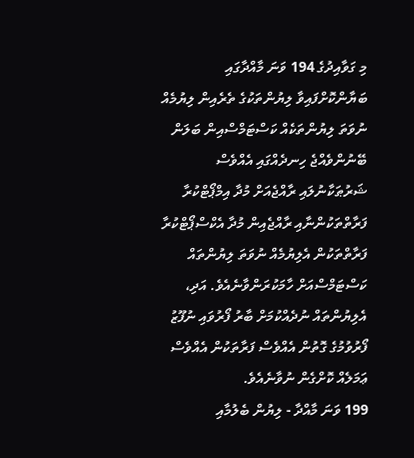މި ގަވާއިދުގެ 194 ވަނަ މާއްދާގައި ބަޔާންކޮށްފައިވާ ލިޔުންތަކުގެ ތެރެއިން ލިޔުމެއް ނުވަތަ ލިޔުންތަކެއް ކަސްޓަމްސްއިން ބަލަން ބޭނުންވެއްޖެ ހިނދެއްގައި އެއްވެސް ޝަރުޠަކާނުލައި ރާއްޖެއަށް މުދާ އިމްޕޯޓްކުރާ ފަރާތްތަކުންނާއި ރާއްޖެއިން މުދާ އެކްސްޕޯޓްކުރާ ފަރާތްތަކުން އެލިޔުމެއް ނުވަތަ ލިޔުންތައް ކަސްޓަމްސްއަށް ހާމަކުރަންވާނެއެވެ. އަދި، އެލިޔުންތައް ނުދެއްކުމަށް ބާރު ފޯރުވައި ނުފޫޒު ފޯރުވުމުގެ ގޮތުން އެއްވެސް ފަރާތަކުން އެއްވެސް ޢަމަލެއް ކޮށްގެން ނުވާނެއެވެ.
199 ވަނަ މާއްދާ - ލިޔުން ބެލުމާއި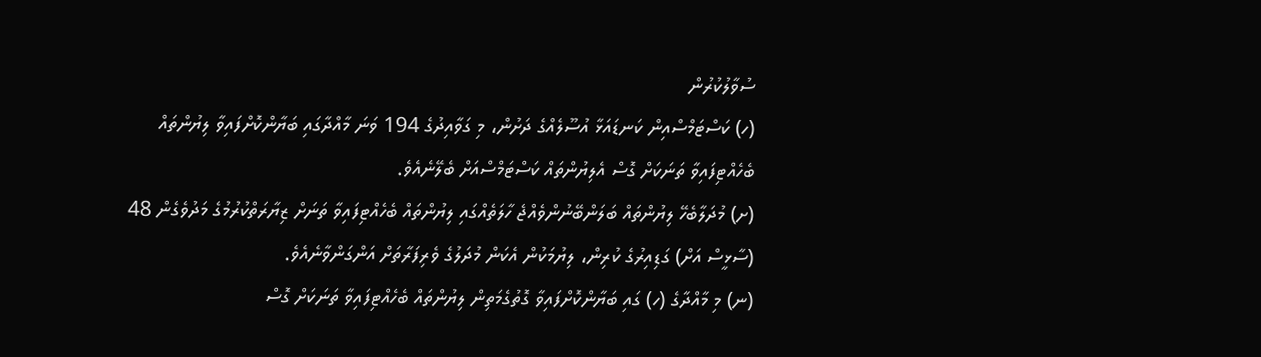ސުވާލުކުރުން
(ހ) ކަސްޓަމްސްއިން ކަނޑައަޅާ އުސޫލެއްގެ ދަށުން، މި ގަވާއިދުގެ 194 ވަނަ މާއްދާގައި ބަޔާންކޮށްފައިވާ ލިޔުންތައް ބެހެއްޓިފައިވާ ތަނަކަށް ގޮސް އެލިޔުންތައް ކަސްޓަމްސްއަށް ބެލޭނެއެވެ.
(ށ) މުދަލާބެހޭ ލިޔުންތައް ބަލަންބޭނުންވެއްޖެ ހާލަތެއްގައި ލިޔުންތައް ބެހެއްޓިފައިވާ ތަނަށް ޒިޔާރަތްކުރުމުގެ މަދުވެގެން 48 (ސާޅީސް އަށް) ގަޑިއިރުގެ ކުރިން، ލިޔުމަކުން އެކަން މުދަލުގެ ވެރިފަރާތަށް އަންގަންވާނެއެވެ.
(ނ) މި މާއްދާގެ (ހ) ގައި ބަޔާންކޮށްފައިވާ ގޮތުގެމަތިން ލިޔުންތައް ބެހެއްޓިފައިވާ ތަނަކަށް ގޮސް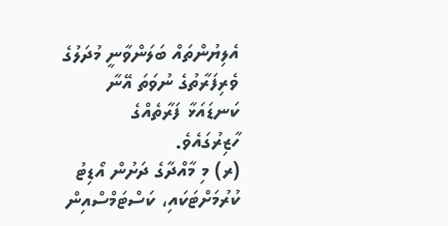އެލިޔުންތައް ބަލަންވާނީ މުދަލުގެ ވެރިފަރާތުގެ ނުވަތަ އޭނާ ކަނޑައަޅާ ފަރާތެއްގެ ހާޒިރުގައެވެ.
(ރ) މި މާއްދާގެ ދަށުން އޯޑިޓު ކުރުމަށްޓަކައި، ކަސްޓަމްސްއިން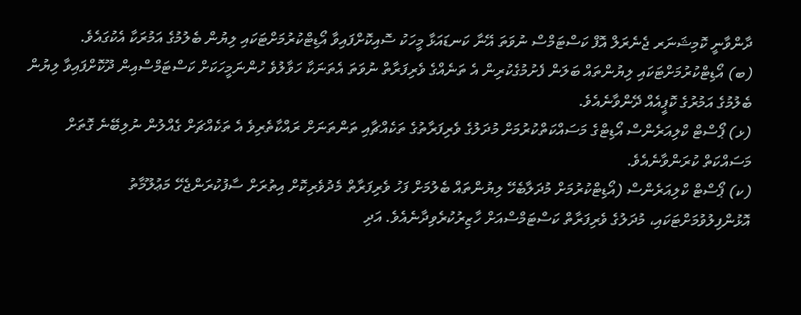ދާންވާނީ ކޮމިޝަނަރ ޖެނެރަލް އޮފް ކަސްޓަމްސް ނުވަތަ އޭނާ ކަނޑައަޅާ މީހަކު ސޮއިކޮށްފައިވާ އޯޑިޓްކުރުމަށްޓަކައި ލިޔުން ބެލުމުގެ އަމުރަކާ އެކުގައެވެ.
(ބ) އޯޑިޓްކުރުމަށްޓަކައި ލިޔުންތައް ބަލަން ފެށުމުގެކުރިން އެ ތަނެއްގެ ވެރިފަރާތް ނުވަތަ އެތަނަކާ ހަވާލުވެ ހުންނަމީހަކަށް ކަސްޓަމްސްއިން ދޫކޮށްފައިވާ ލިޔުން ބެލުމުގެ އަމުރުގެ ކޮޕީއެއް ދޭންވާނެއެވެ.
(ޅ) ޕޯސްޓް ކްލިއަރެންސް އޯޑިޓްގެ މަސައްކަތްކުރުމަށް މުދަލުގެ ވެރިފަރާތުގެ ތަކެއްޗާއި ތަންތަނަށް ރައްކާތެރިވެ އެ ތަކެއްޗަށް ގެއްލުން ނުލިބޭނެ ގޮތަށް މަސައްކަތް ކުރަންވާނެއެވެ.
(ކ) ޕޯސްޓް ކްލިއަރެންސް (އޯޑިޓްކުރުމަށް މުދަލާބެހޭ ލިޔުންތައް ބެލުމަށް ފަހު ވެރިފަރާތް މެދުވެރިކޮށް އިތުރަށް ސާފުކުރަންޖެހޭ މަޢުލޫމާތު އޮޅުންފިލުވުމަށްޓަކައި، މުދަލުގެ ވެރިފަރާތް ކަސްޓަމްސްއަށް ހާޒިރުކުރެވިދާނެއެވެ. އަދި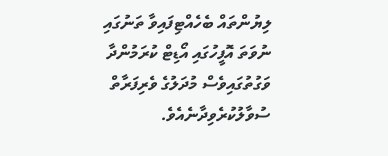ލިޔުންތައް ބެހެއްޓިފައިވާ ތަނުގައި ނުވަތަ އޮފީހުގައި އޯޑިޓް ކުރަމުންދާ ވަގުތުގައިވެސް މުދަލުގެ ވެރިފަރާތް ސުވާލުކުރެވިދާނެއެވެ.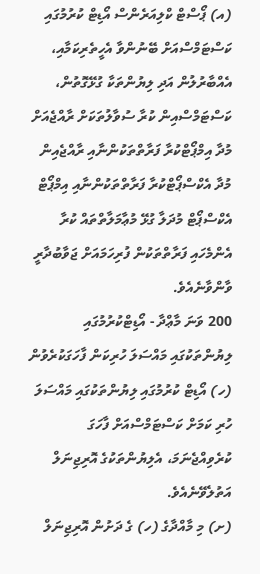(އ) ޕޯސްޓް ކްލިއަރެންސް އޯޑިޓް ކުރުމުގައި ކަސްޓަމްސްއަށް ބޭނުންވާ އެހީތެރިކަމާއި، އެއްބާރުލުން އަދި ލިޔުންތަކާ ގުޅޭގޮތުން، ކަސްޓަމްސްއިން ކުރާ ސުވާލުތަކަށް ރާއްޖެއަށް މުދާ އިމްޕޯޓްކުރާ ފަރާތްތަކުންނާއި ރާއްޖެއިން މުދާ އެކްސްޕޯޓްކުރާ ފަރާތްތަކުންނާއި އިމްޕޯޓް އެކްސްޕޯޓް މުދަލާ ގުޅޭ މުޢާމަލާތްތައް ކުރާ އެންމެހައި ފަރާތްތަކުން ފުރިހަމައަށް ޖަވާބުދާރީ ވާންވާނެއެވެ.
200 ވަނަ މާޢްދާ - އޯޑިޓްކުރުމުގައި ލިޔުންތަކުގައި މައްސަލަ ހުރިކަން ފާހަގަކުރެވުން
(ހ) އޯޑިޓް ކުރުމުގައި ލިޔުންތަކުގައި މައްސަލަ ހުރި ކަމަށް ކަސްޓަމްސްއަށް ފާހަގަ ކުރެވިއްޖެނަމަ، އެލިޔުންތަކުގެ އޮރިޖިނަލް އަތުލެވޭނެއެވެ.
(ށ) މި މާއްދާގެ (ހ) ގެ ދަށުން އޮރިޖިނަލް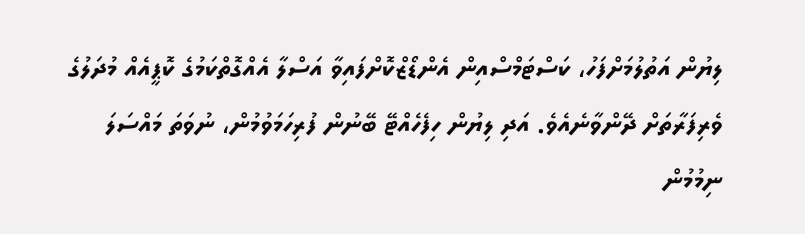ލިޔުން އަތުލުމަށްފަހު، ކަސްޓަމްސްއިން އެންޑޯޒްކޮށްފައިވާ އަސްލާ އެއްގޮތްކަމުގެ ކޮޕީއެއް މުދަލުގެ ވެރިފަރާތަށް ދޭންވާނެއެވެ. އަދި ލިޔުން ހިފެހެއްޓޭ ބޭނުން ފުރިހަމަވުމުން، ނުވަތަ މައްސަލަ ނިމުމުން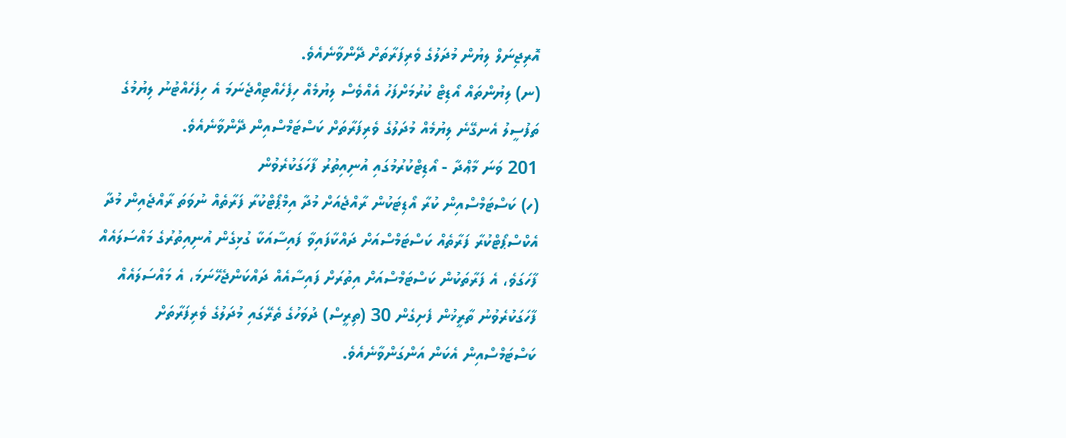އޮރިޖިނަލް ލިޔުން މުދަލުގެ ވެރިފަރާތަށް ދޭންވާނެއެވެ.
(ނ) ލިޔުންތައް އޯޑިޓް ކުރުމަށްފަހު އެއްވެސް ލިޔުމެއް ހިފެހެއްޓިއްޖެނަމަ އެ ހިފެހެއްޓުނު ލިޔުމުގެ ތަފުސީލު އެނގޭނެ ލިޔުމެއް މުދަލުގެ ވެރިފަރާތަށް ކަސްޓަމްސްއިން ދޭންވާނެއެވެ.
201 ވަނަ މާޢްދާ - އޯޑިޓްކުރުމުގައި އުނިއިތުރު ފާހަގަކުރެވުން
(ހ) ކަސްޓަމްސްއިން ކުރާ އޯޑިޓަކުން ރާއްޖެއަށް މުދާ އިމްޕޯޓްކުރާ ފަރާތެއް ނުވަތަ ރާއްޖެއިން މުދާ އެކްސްޕޯޓްކުރާ ފަރާތެއް ކަސްޓަމްސްއަށް ދައްކާފައިވާ ފައިސާއަކާ ގުޅިގެން އުނިއިތުރުގެ މައްސަލައެއް ފާހަގަވެ، އެ ފަރާތަކުން ކަސްޓަމްސްއަށް އިތުރަށް ފައިސާއެއް ދައްކަންޖެހޭނަމަ، އެ މައްސަލައެއް ފާހަގަކުރެވުނު ތާރީޚުން ފެށިގެން 30 (ތިރީސް) ދުވަހުގެ ތެރޭގައި މުދަލުގެ ވެރިފަރާތަށް ކަސްޓަމްސްއިން އެކަން އަންގަންވާނެއެވެ.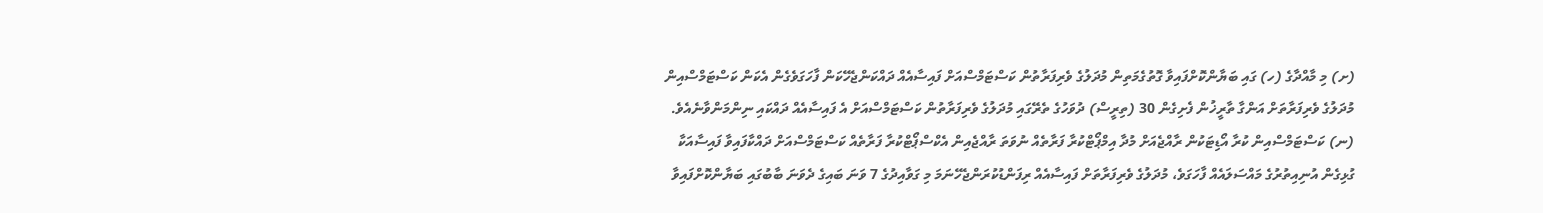(ށ) މި މާއްދާގެ (ހ) ގައި ބަޔާންކޮށްފައިވާ ގޮތުގެމަތިން މުދަލުގެ ވެރިފަރާތުން ކަސްޓަމްސްއަށް ފައިސާއެއް ދައްކަންޖެހޭކަން ފާހަގަވެގެން އެކަން ކަސްޓަމްސްއިން މުދަލުގެ ވެރިފަރާތަށް އަންގާ ތާރީޚުން ފެށިގެން 30 (ތިރީސް) ދުވަހުގެ ތެރޭގައި މުދަލުގެ ވެރިފަރާތުން ކަސްޓަމްސްއަށް އެ ފައިސާއެއް ދައްކައި ނިންމަންވާނެއެވެ.
(ނ) ކަސްޓަމްސްއިން ކުރާ އޯޑިޓަކުން ރާއްޖެއަށް މުދާ އިމްޕޯޓްކުރާ ފަރާތެއް ނުވަތަ ރާއްޖެއިން އެކްސްޕޯޓްކުރާ ފަރާތެއް ކަސްޓަމްސްއަށް ދައްކާފައިވާ ފައިސާއަކާ ގުޅިގެން އުނިއިތުރުގެ މައްސަލައެއް ފާހަގަވެ، މުދަލުގެ ވެރިފަރާތަށް ފައިސާއެއް ރިފަންޑުކުރަންޖެހޭނަމަ މި ގަވާއިދުގެ 7 ވަނަ ބައިގެ ދެވަނަ ބާބުގައި ބަޔާންކޮށްފައިވާ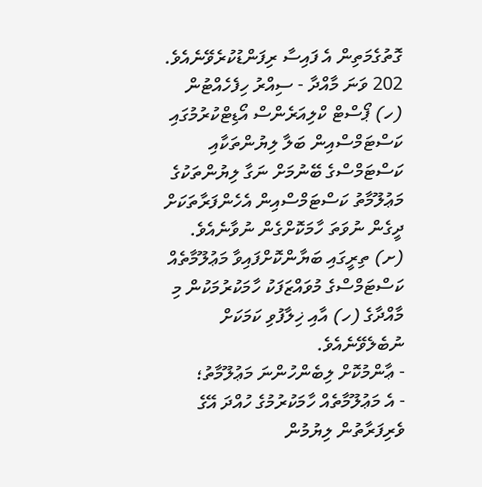ގޮތުގެމަތިން އެ ފައިސާ ރިފަންޑުކުރެވޭނެއެވެ.
202 ވަނަ މާއްދާ - ސިއްރު ހިފެހެއްޓުން
(ހ) ޕޯސްޓް ކްލިއަރެންސް އޯޑިޓްކުރުމުގައި ކަސްޓަމްސްއިން ބަލާ ލިޔުންތަކާއި ކަސްޓަމްސްގެ ބޭނުމަށް ނަގާ ލިޔުންތަކުގެ މަޢުލޫމާތު ކަސްޓަމްސްއިން އެހެންފަރާތަކަށް ދީގެން ނުވަތަ ހާމަކޮށްގެން ނުވާނެއެވެ.
(ށ) ތިރީގައި ބަޔާންކޮށްފައިވާ މަޢުލޫމާތެއް ކަސްޓަމްސްގެ މުވައްޒަފަކު ހާމަކުރުމަކުން މި މާއްދާގެ (ހ) އާއި ޚިލާފުވި ކަމަކަށް ނުބެލެވޭނެއެވެ.
- ޢާންމުކޮށް ލިބެންހުންނަ މަޢުލޫމާތު؛
- އެ މަޢުލޫމާތެއް ހާމަކުރުމުގެ ހުއްދަ އޭގެ ވެރިފަރާތުން ލިޔުމުން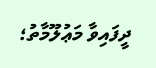ދީފައިވާ މަޢުލޫމާތު؛